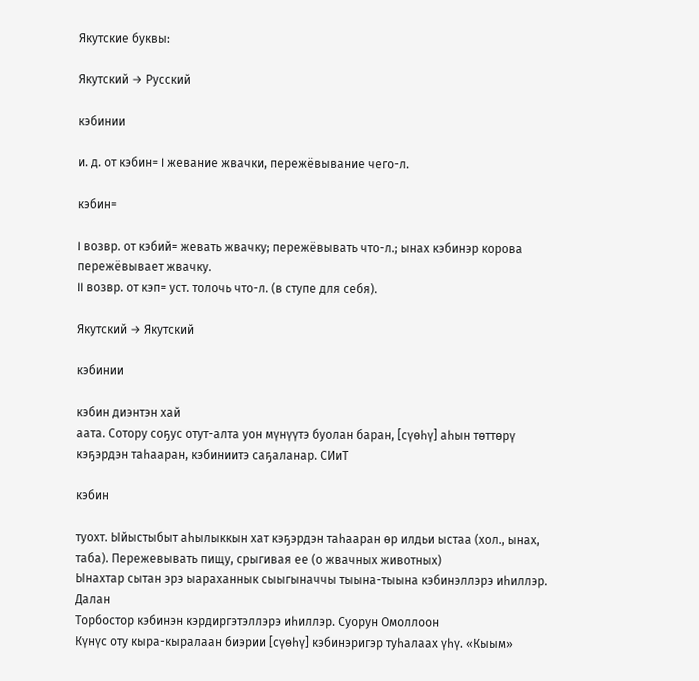Якутские буквы:

Якутский → Русский

кэбинии

и. д. от кэбин= I жевание жвачки, пережёвывание чего-л.

кэбин=

I возвр. от кэбий= жевать жвачку; пережёвывать что-л.; ынах кэбинэр корова пережёвывает жвачку.
II возвр. от кэп= уст. толочь что-л. (в ступе для себя).

Якутский → Якутский

кэбинии

кэбин диэнтэн хай
аата. Сотору соҕус отут-алта уон мүнүүтэ буолан баран, [сүөһү] аһын төттөрү кэҕэрдэн таһааран, кэбиниитэ саҕаланар. СИиТ

кэбин

туохт. Ыйыстыбыт аһылыккын хат кэҕэрдэн таһааран өр илдьи ыстаа (хол., ынах, таба). Пережевывать пищу, срыгивая ее (о жвачных животных)
Ынахтар сытан эрэ ыараханнык сыыгыначчы тыына-тыына кэбинэллэрэ иһиллэр. Далан
Торбостор кэбинэн кэрдиргэтэллэрэ иһиллэр. Суорун Омоллоон
Күнүс оту кыра-кыралаан биэрии [сүөһү] кэбинэригэр туһалаах үһү. «Кыым»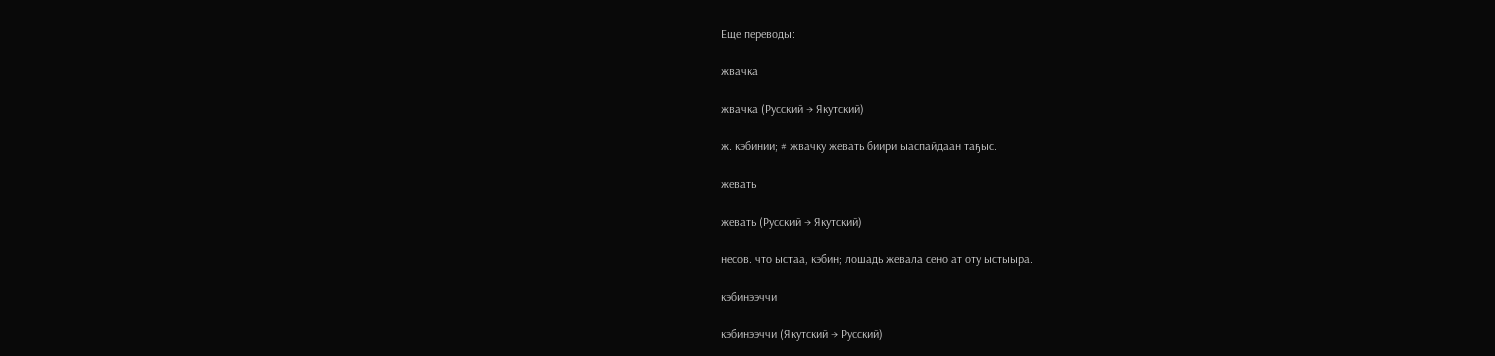Еще переводы:

жвачка

жвачка (Русский → Якутский)

ж. кэбинии; # жвачку жевать биири ыаспайдаан таҕыс.

жевать

жевать (Русский → Якутский)

несов. что ыстаа, кэбин; лошадь жевала сено ат оту ыстыыра.

кэбинээччи

кэбинээччи (Якутский → Русский)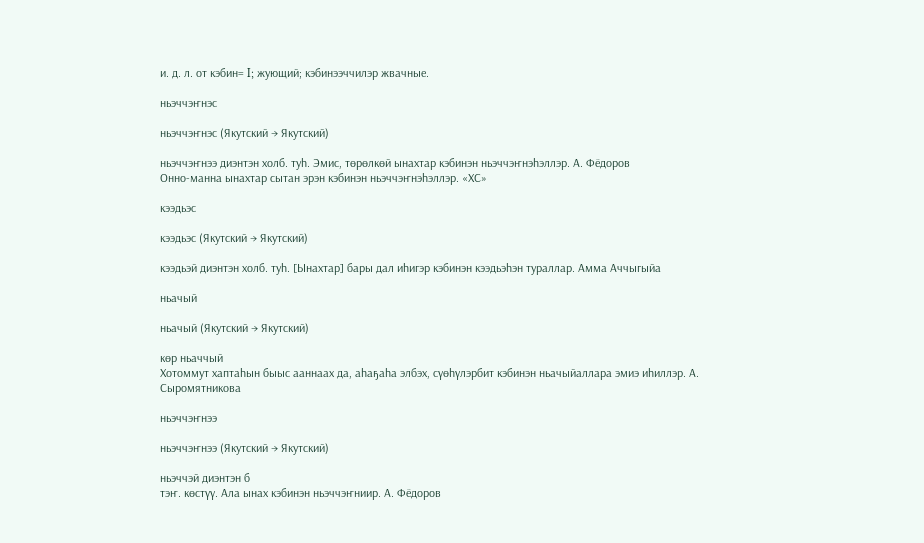и. д. л. от кэбин= I; жующий; кэбинээччилэр жвачные.

ньэччэҥнэс

ньэччэҥнэс (Якутский → Якутский)

ньэччэҥнээ диэнтэн холб. туһ. Эмис, төрөлкөй ынахтар кэбинэн ньэччэҥнэһэллэр. А. Фёдоров
Онно-манна ынахтар сытан эрэн кэбинэн ньэччэҥнэһэллэр. «ХС»

кээдьэс

кээдьэс (Якутский → Якутский)

кээдьэй диэнтэн холб. туһ. [Ынахтар] бары дал иһигэр кэбинэн кээдьэһэн тураллар. Амма Аччыгыйа

ньачый

ньачый (Якутский → Якутский)

көр ньаччый
Хотоммут хаптаһын быыс ааннаах да, аһаҕаһа элбэх, сүөһүлэрбит кэбинэн ньачыйаллара эмиэ иһиллэр. А. Сыромятникова

ньэччэҥнээ

ньэччэҥнээ (Якутский → Якутский)

ньэччэй диэнтэн б
тэҥ. көстүү. Ала ынах кэбинэн ньэччэҥниир. А. Фёдоров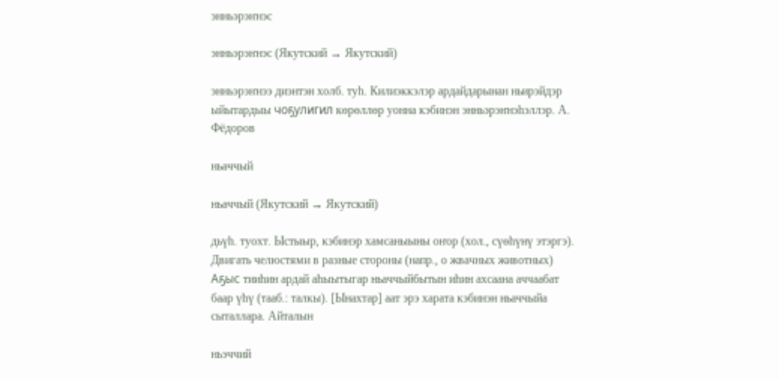энньэрэҥнэс

энньэрэҥнэс (Якутский → Якутский)

энньэрэҥнээ диэнтэн холб. туһ. Килиэккэлэр ардайдарынан ньирэйдэр ыйытардыы чоҕулигил көрөллөр уонна кэбинэн энньэрэҥнэһэллэр. А. Фёдоров

ньаччый

ньаччый (Якутский → Якутский)

дьүһ. туохт. Ыстыыр, кэбинэр хамсаныыны оҥор (хол., сүөһүнү этэргэ). Двигать челюстями в разные стороны (напр., о жвачных животных)
Аҕыс тииһин ардай аһыытыгар ньаччыйбытын иһин ахсаана аччаабат баар үһү (тааб.: талкы). [Ынахтар] аат эрэ харата кэбинэн ньаччыйа сыталлара. Айталын

ньэччий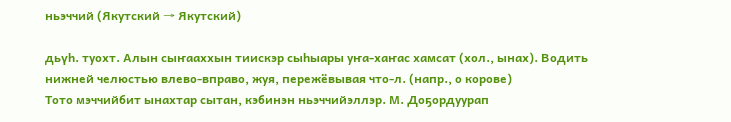ньэччий (Якутский → Якутский)

дьүһ. туохт. Алын сыҥааххын тиискэр сыһыары уҥа-хаҥас хамсат (хол., ынах). Водить нижней челюстью влево-вправо, жуя, пережёвывая что-л. (напр., о корове)
Тото мэччийбит ынахтар сытан, кэбинэн ньэччийэллэр. М. Доҕордуурап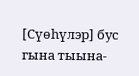[Сүөһүлэр] бус гына тыына-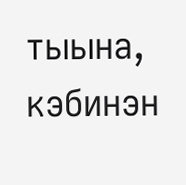тыына, кэбинэн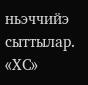ньэччийэ сыттылар. «ХС»